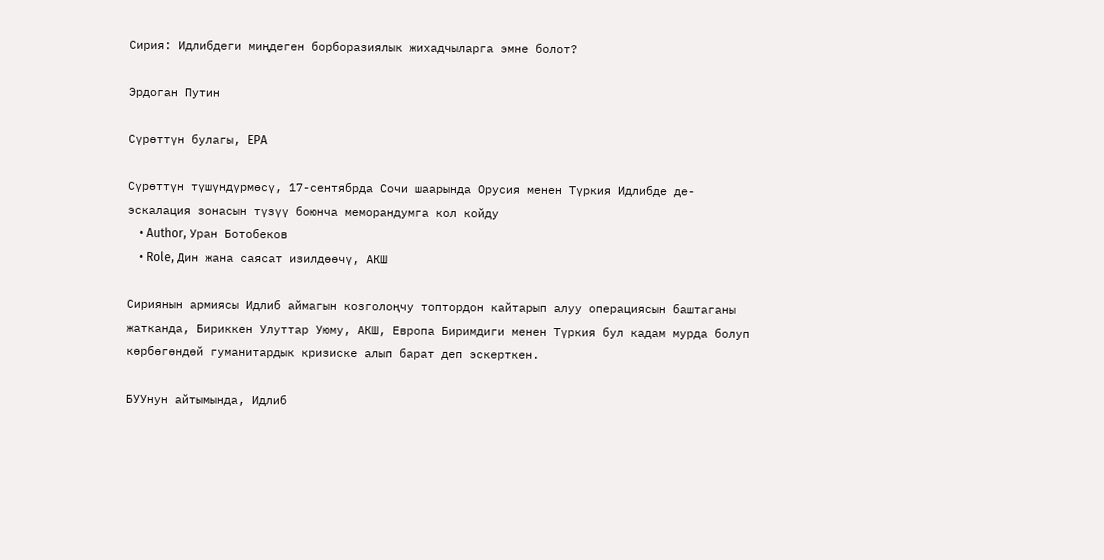Сирия: Идлибдеги миңдеген борборазиялык жихадчыларга эмне болот?

Эрдоган Путин

Сүрөттүн булагы, EPA

Сүрөттүн түшүндүрмөсү, 17-сентябрда Сочи шаарында Орусия менен Түркия Идлибде де-эскалация зонасын түзүү боюнча меморандумга кол койду
    • Author, Уран Ботобеков
    • Role, Дин жана саясат изилдөөчү, АКШ

Сириянын армиясы Идлиб аймагын козголоңчу топтордон кайтарып алуу операциясын баштаганы жатканда, Бириккен Улуттар Уюму, АКШ, Европа Биримдиги менен Түркия бул кадам мурда болуп көрбөгөндөй гуманитардык кризиске алып барат деп эскерткен.

БУУнун айтымында, Идлиб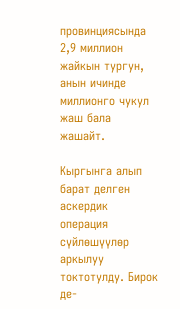провинциясында 2,9 миллион жайкын тургун, анын ичинде миллионго чукул жаш бала жашайт.

Кыргынга алып барат делген аскердик операция сүйлөшүүлөр аркылуу токтотулду. Бирок де-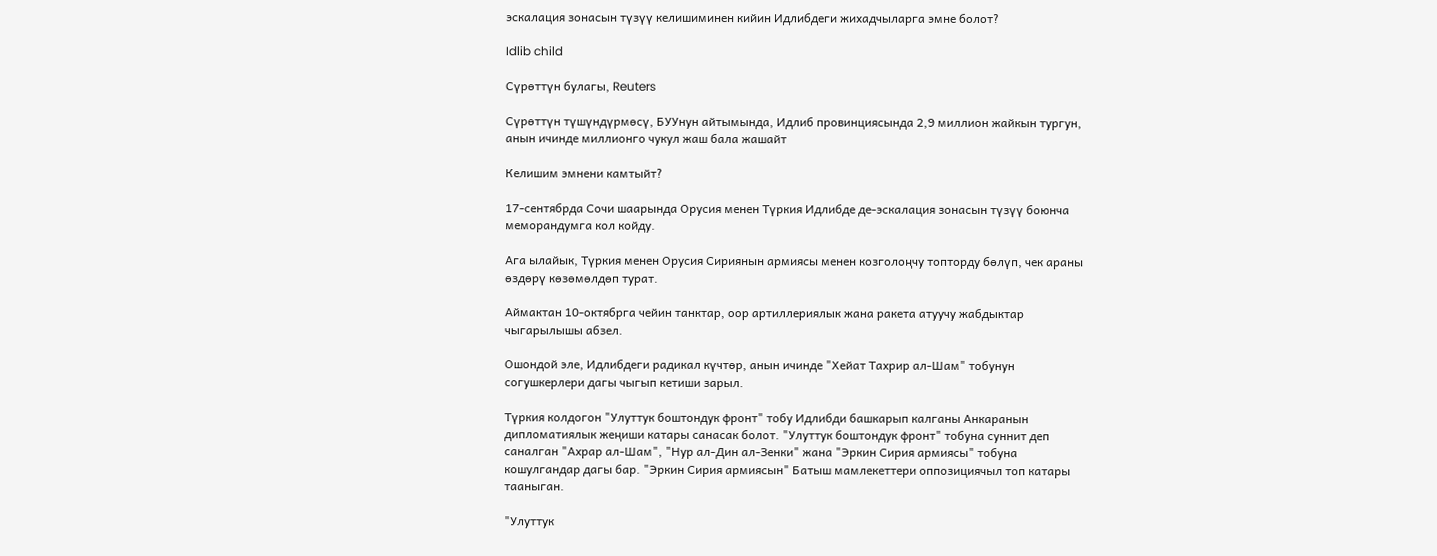эскалация зонасын түзүү келишиминен кийин Идлибдеги жихадчыларга эмне болот?

Idlib child

Сүрөттүн булагы, Reuters

Сүрөттүн түшүндүрмөсү, БУУнун айтымында, Идлиб провинциясында 2,9 миллион жайкын тургун, анын ичинде миллионго чукул жаш бала жашайт

Келишим эмнени камтыйт?

17-сентябрда Сочи шаарында Орусия менен Түркия Идлибде де-эскалация зонасын түзүү боюнча меморандумга кол койду.

Ага ылайык, Түркия менен Орусия Сириянын армиясы менен козголоңчу топторду бөлүп, чек араны өздөрү көзөмөлдөп турат.

Аймактан 10-октябрга чейин танктар, оор артиллериялык жана ракета атуучу жабдыктар чыгарылышы абзел.

Ошондой эле, Идлибдеги радикал күчтөр, анын ичинде "Хейат Тахрир ал-Шам" тобунун согушкерлери дагы чыгып кетиши зарыл.

Түркия колдогон "Улуттук боштондук фронт" тобу Идлибди башкарып калганы Анкаранын дипломатиялык жеңиши катары санасак болот. "Улуттук боштондук фронт" тобуна суннит деп саналган "Ахрар ал-Шам", "Нур ал-Дин ал-Зенки" жана "Эркин Сирия армиясы" тобуна кошулгандар дагы бар. "Эркин Сирия армиясын" Батыш мамлекеттери оппозициячыл топ катары тааныган.

"Улуттук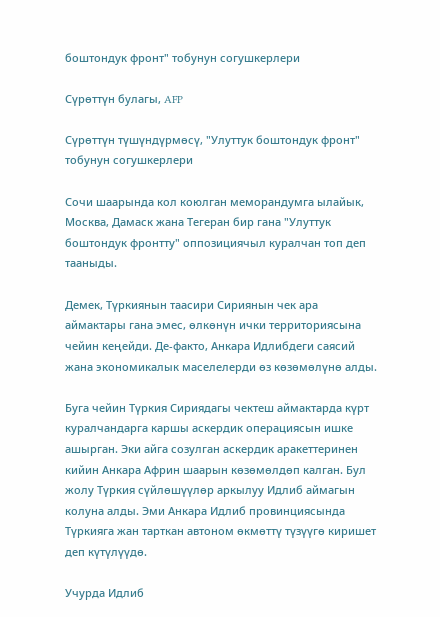боштондук фронт" тобунун согушкерлери

Сүрөттүн булагы, AFP

Сүрөттүн түшүндүрмөсү, "Улуттук боштондук фронт" тобунун согушкерлери

Сочи шаарында кол коюлган меморандумга ылайык, Москва, Дамаск жана Тегеран бир гана "Улуттук боштондук фронтту" оппозициячыл куралчан топ деп тааныды.

Демек, Түркиянын таасири Сириянын чек ара аймактары гана эмес, өлкөнүн ички территориясына чейин кеңейди. Де-факто, Анкара Идлибдеги саясий жана экономикалык маселелерди өз көзөмөлүнө алды.

Буга чейин Түркия Сириядагы чектеш аймактарда күрт куралчандарга каршы аскердик операциясын ишке ашырган. Эки айга созулган аскердик аракеттеринен кийин Анкара Африн шаарын көзөмөлдөп калган. Бул жолу Түркия сүйлөшүүлөр аркылуу Идлиб аймагын колуна алды. Эми Анкара Идлиб провинциясында Түркияга жан тарткан автоном өкмөттү түзүүгө киришет деп күтүлүүдө.

Учурда Идлиб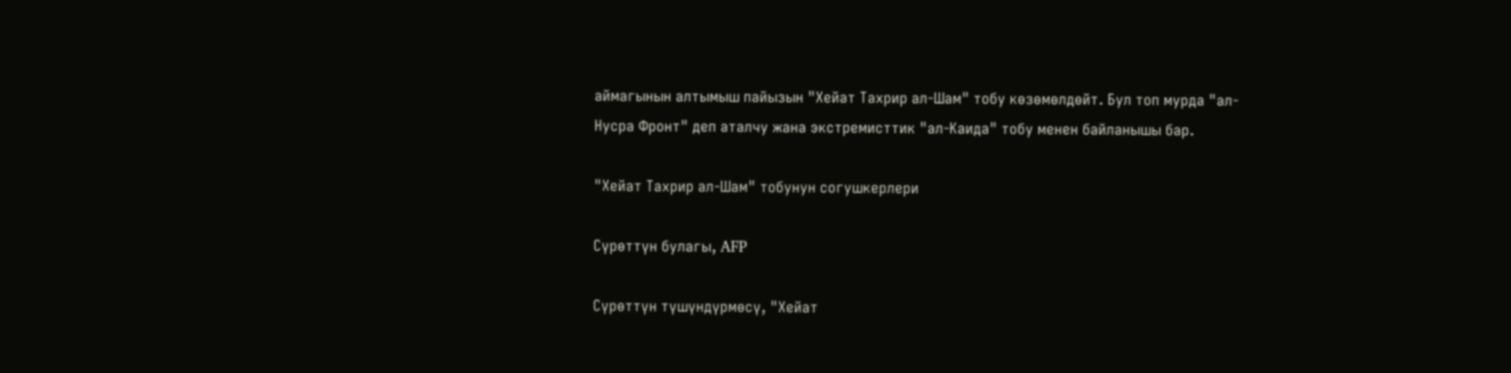аймагынын алтымыш пайызын "Хейат Тахрир ал-Шам" тобу көзөмөлдөйт. Бул топ мурда "ал-Нусра Фронт" деп аталчу жана экстремисттик "ал-Каида" тобу менен байланышы бар.

"Хейат Тахрир ал-Шам" тобунун согушкерлери

Сүрөттүн булагы, AFP

Сүрөттүн түшүндүрмөсү, "Хейат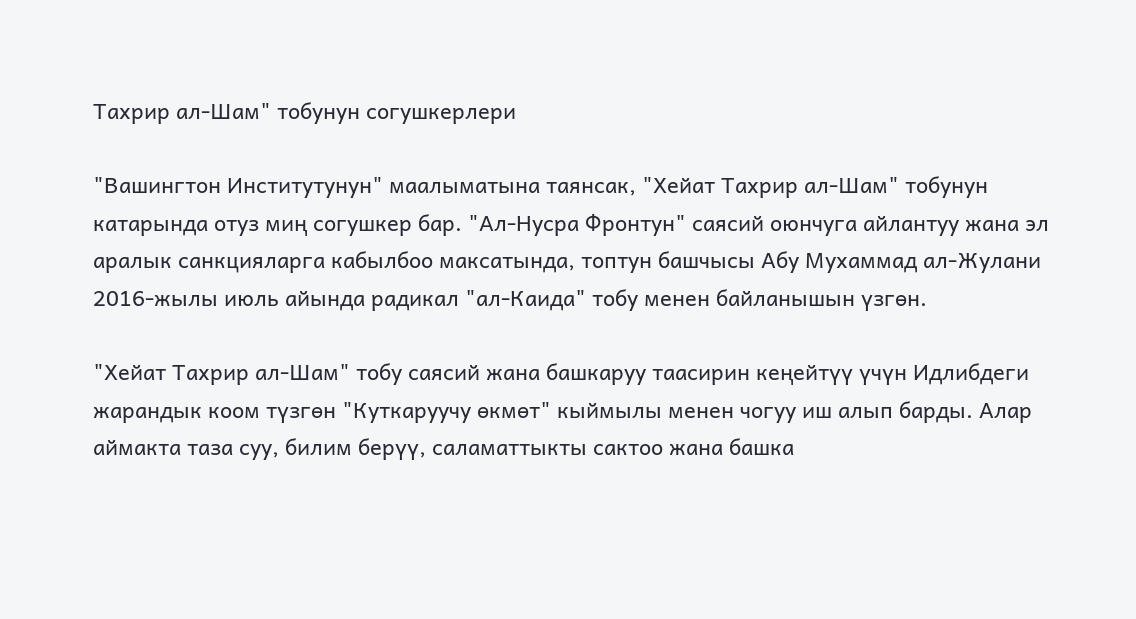Тахрир ал-Шам" тобунун согушкерлери

"Вашингтон Институтунун" маалыматына таянсак, "Хейат Тахрир ал-Шам" тобунун катарында отуз миң согушкер бар. "Ал-Нусра Фронтун" саясий оюнчуга айлантуу жана эл аралык санкцияларга кабылбоо максатында, топтун башчысы Абу Мухаммад ал-Жулани 2016-жылы июль айында радикал "ал-Каида" тобу менен байланышын үзгөн.

"Хейат Тахрир ал-Шам" тобу саясий жана башкаруу таасирин кеңейтүү үчүн Идлибдеги жарандык коом түзгөн "Куткаруучу өкмөт" кыймылы менен чогуу иш алып барды. Алар аймакта таза суу, билим берүү, саламаттыкты сактоо жана башка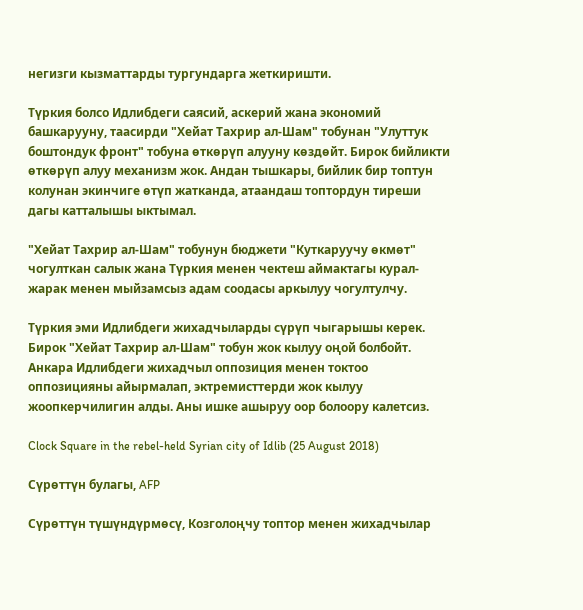негизги кызматтарды тургундарга жеткиришти.

Түркия болсо Идлибдеги саясий, аскерий жана экономий башкарууну, таасирди "Хейат Тахрир ал-Шам" тобунан "Улуттук боштондук фронт" тобуна өткөрүп алууну көздөйт. Бирок бийликти өткөрүп алуу механизм жок. Андан тышкары, бийлик бир топтун колунан экинчиге өтүп жатканда, атаандаш топтордун тиреши дагы катталышы ыктымал.

"Хейат Тахрир ал-Шам" тобунун бюджети "Куткаруучу өкмөт" чогулткан салык жана Түркия менен чектеш аймактагы курал-жарак менен мыйзамсыз адам соодасы аркылуу чогултулчу.

Түркия эми Идлибдеги жихадчыларды сүрүп чыгарышы керек. Бирок "Хейат Тахрир ал-Шам" тобун жок кылуу оңой болбойт. Анкара Идлибдеги жихадчыл оппозиция менен токтоо оппозицияны айырмалап, эктремисттерди жок кылуу жоопкерчилигин алды. Аны ишке ашыруу оор болоору калетсиз.

Clock Square in the rebel-held Syrian city of Idlib (25 August 2018)

Сүрөттүн булагы, AFP

Сүрөттүн түшүндүрмөсү, Козголоңчу топтор менен жихадчылар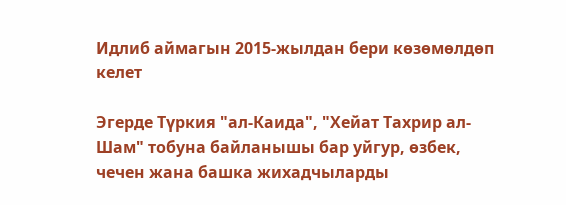Идлиб аймагын 2015-жылдан бери көзөмөлдөп келет

Эгерде Түркия "ал-Каида", "Хейат Тахрир ал-Шам" тобуна байланышы бар уйгур, өзбек, чечен жана башка жихадчыларды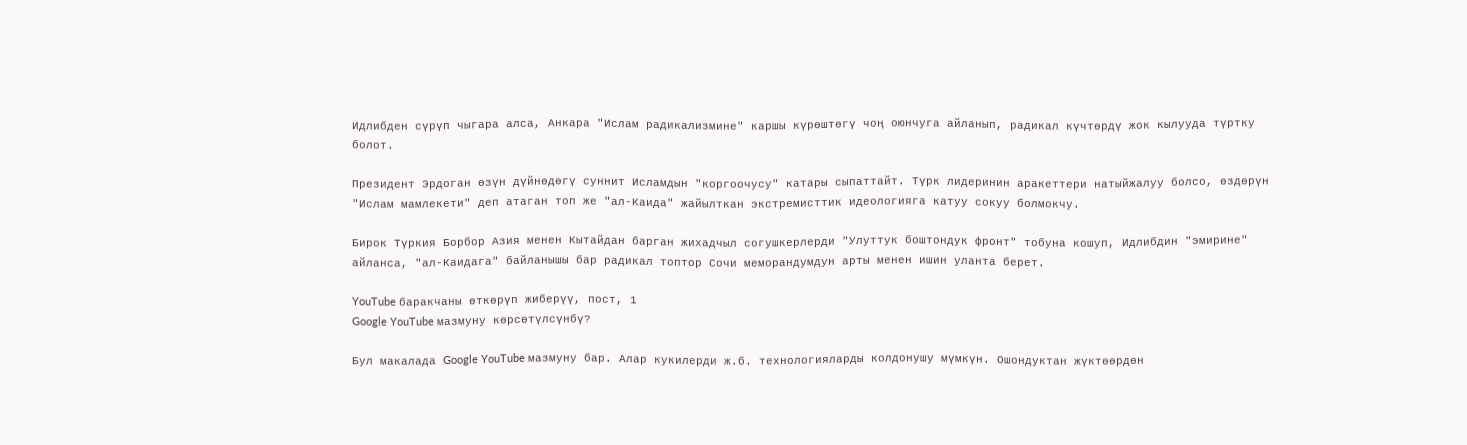Идлибден сүрүп чыгара алса, Анкара "Ислам радикализмине" каршы күрөштөгү чоң оюнчуга айланып, радикал күчтөрдү жок кылууда түртку болот.

Президент Эрдоган өзүн дүйнөдөгү суннит Исламдын "коргоочусу" катары сыпаттайт. Түрк лидеринин аракеттери натыйжалуу болсо, өздөрүн "Ислам мамлекети" деп атаган топ же "ал-Каида" жайылткан экстремисттик идеологияга катуу сокуу болмокчу.

Бирок Түркия Борбор Азия менен Кытайдан барган жихадчыл согушкерлерди "Улуттук боштондук фронт" тобуна кошуп, Идлибдин "эмирине" айланса, "ал-Каидага" байланышы бар радикал топтор Сочи меморандумдун арты менен ишин уланта берет.

YouTube баракчаны өткөрүп жиберүү, пост, 1
Google YouTube мазмуну көрсөтүлсүнбү?

Бул макалада Google YouTube мазмуну бар. Алар кукилерди ж.б. технологияларды колдонушу мүмкүн. Ошондуктан жүктөөрдөн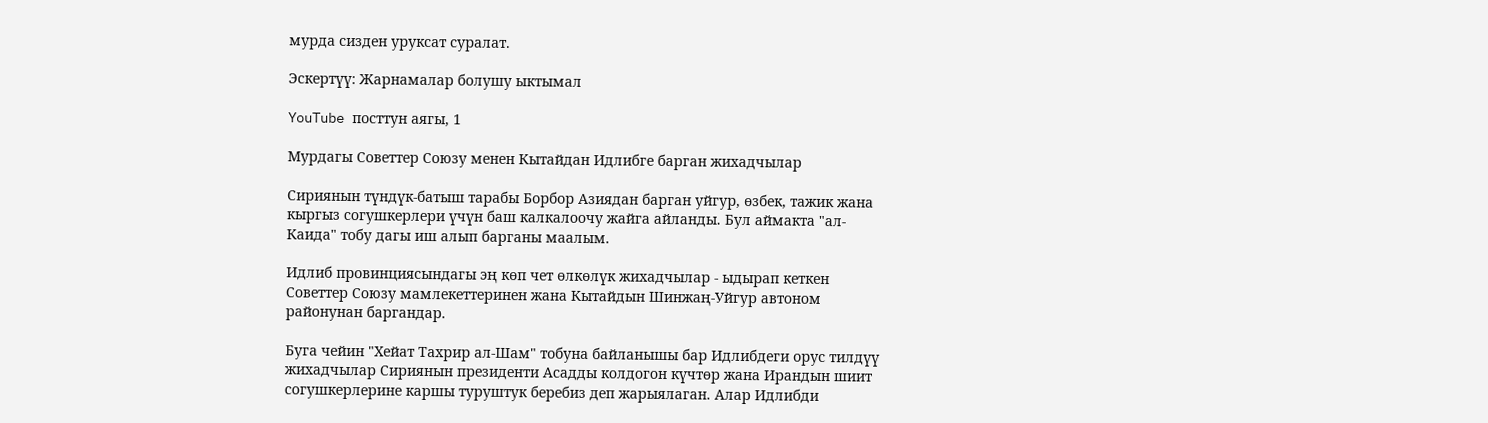мурда сизден уруксат суралат.

Эскертүү: Жарнамалар болушу ыктымал

YouTube посттун аягы, 1

Мурдагы Советтер Союзу менен Кытайдан Идлибге барган жихадчылар

Сириянын түндүк-батыш тарабы Борбор Азиядан барган уйгур, өзбек, тажик жана кыргыз согушкерлери үчүн баш калкалоочу жайга айланды. Бул аймакта "ал-Каида" тобу дагы иш алып барганы маалым.

Идлиб провинциясындагы эң көп чет өлкөлүк жихадчылар - ыдырап кеткен Советтер Союзу мамлекеттеринен жана Кытайдын Шинжаң-Уйгур автоном районунан баргандар.

Буга чейин "Хейат Тахрир ал-Шам" тобуна байланышы бар Идлибдеги орус тилдүү жихадчылар Сириянын президенти Асадды колдогон күчтөр жана Ирандын шиит согушкерлерине каршы туруштук беребиз деп жарыялаган. Алар Идлибди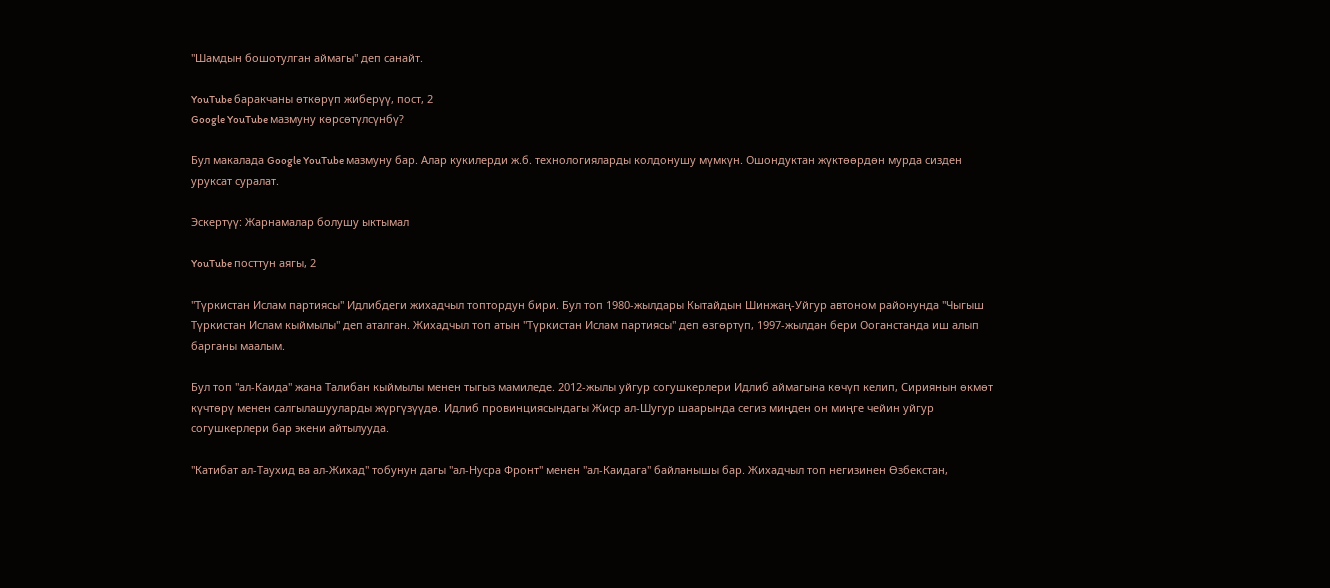"Шамдын бошотулган аймагы" деп санайт.

YouTube баракчаны өткөрүп жиберүү, пост, 2
Google YouTube мазмуну көрсөтүлсүнбү?

Бул макалада Google YouTube мазмуну бар. Алар кукилерди ж.б. технологияларды колдонушу мүмкүн. Ошондуктан жүктөөрдөн мурда сизден уруксат суралат.

Эскертүү: Жарнамалар болушу ыктымал

YouTube посттун аягы, 2

"Түркистан Ислам партиясы" Идлибдеги жихадчыл топтордун бири. Бул топ 1980-жылдары Кытайдын Шинжаң-Уйгур автоном районунда "Чыгыш Түркистан Ислам кыймылы" деп аталган. Жихадчыл топ атын "Түркистан Ислам партиясы" деп өзгөртүп, 1997-жылдан бери Ооганстанда иш алып барганы маалым.

Бул топ "ал-Каида" жана Талибан кыймылы менен тыгыз мамиледе. 2012-жылы уйгур согушкерлери Идлиб аймагына көчүп келип, Сириянын өкмөт күчтөрү менен салгылашууларды жүргүзүүдө. Идлиб провинциясындагы Жиср ал-Шугур шаарында сегиз миңден он миңге чейин уйгур согушкерлери бар экени айтылууда.

"Катибат ал-Таухид ва ал-Жихад" тобунун дагы "ал-Нусра Фронт" менен "ал-Каидага" байланышы бар. Жихадчыл топ негизинен Өзбекстан,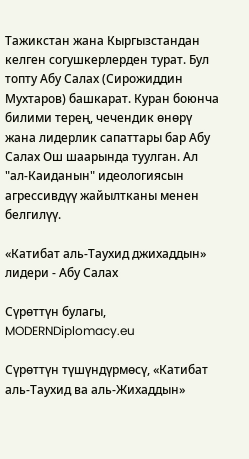Тажикстан жана Кыргызстандан келген согушкерлерден турат. Бул топту Абу Салах (Сирожиддин Мухтаров) башкарат. Куран боюнча билими терең, чечендик өнөрү жана лидерлик сапаттары бар Абу Салах Ош шаарында туулган. Ал "ал-Каиданын" идеологиясын агрессивдүү жайылтканы менен белгилүү.

«Катибат аль-Таухид джихаддын» лидери - Абу Салах

Сүрөттүн булагы, MODERNDiplomacy.eu

Сүрөттүн түшүндүрмөсү, «Катибат аль-Таухид ва аль-Жихаддын»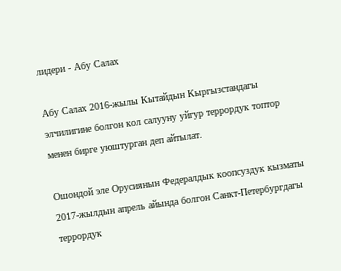лидери - Абу Салах

Абу Салах 2016-жылы Кытайдын Кыргызстандагы элчилигине болгон кол салууну уйгур террордук топтор менен бирге уюштурган деп айтылат.

Ошондой эле Орусиянын Федералдык коопсуздук кызматы 2017-жылдын апрель айында болгон Санкт-Петербургдагы террордук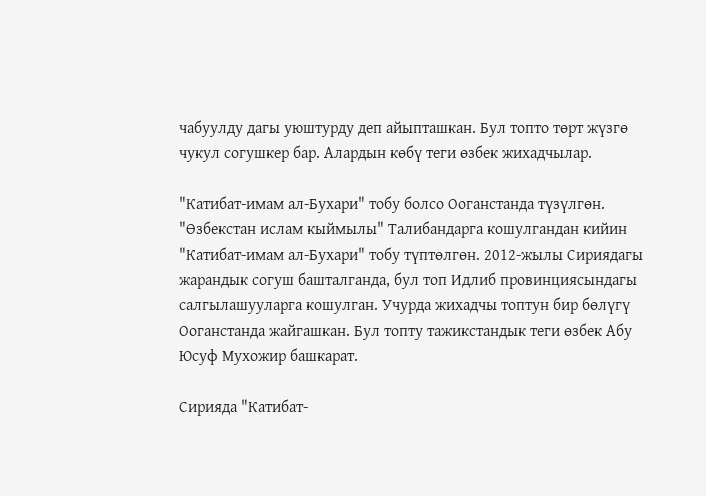чабуулду дагы уюштурду деп айыпташкан. Бул топто төрт жүзгө чукул согушкер бар. Алардын көбү теги өзбек жихадчылар.

"Катибат-имам ал-Бухари" тобу болсо Ооганстанда түзүлгөн. "Өзбекстан ислам кыймылы" Талибандарга кошулгандан кийин "Катибат-имам ал-Бухари" тобу түптөлгөн. 2012-жылы Сириядагы жарандык согуш башталганда, бул топ Идлиб провинциясындагы салгылашууларга кошулган. Учурда жихадчы топтун бир бөлүгү Ооганстанда жайгашкан. Бул топту тажикстандык теги өзбек Абу Юсуф Мухожир башкарат.

Сирияда "Катибат-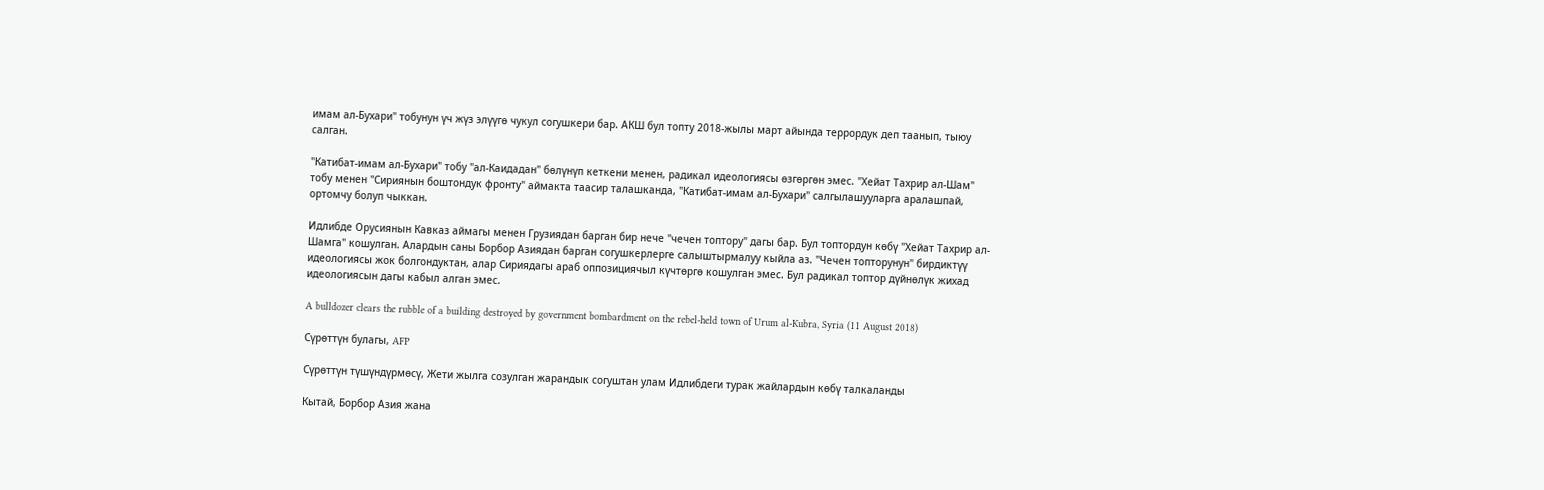имам ал-Бухари" тобунун үч жүз элүүгө чукул согушкери бар. АКШ бул топту 2018-жылы март айында террордук деп таанып, тыюу салган.

"Катибат-имам ал-Бухари" тобу "ал-Каидадан" бөлүнүп кеткени менен, радикал идеологиясы өзгөргөн эмес. "Хейат Тахрир ал-Шам" тобу менен "Сириянын боштондук фронту" аймакта таасир талашканда, "Катибат-имам ал-Бухари" салгылашууларга аралашпай, ортомчу болуп чыккан.

Идлибде Орусиянын Кавказ аймагы менен Грузиядан барган бир нече "чечен топтору" дагы бар. Бул топтордун көбү "Хейат Тахрир ал-Шамга" кошулган. Алардын саны Борбор Азиядан барган согушкерлерге салыштырмалуу кыйла аз. "Чечен топторунун" бирдиктүү идеологиясы жок болгондуктан, алар Сириядагы араб оппозициячыл күчтөргө кошулган эмес. Бул радикал топтор дүйнөлүк жихад идеологиясын дагы кабыл алган эмес.

A bulldozer clears the rubble of a building destroyed by government bombardment on the rebel-held town of Urum al-Kubra, Syria (11 August 2018)

Сүрөттүн булагы, AFP

Сүрөттүн түшүндүрмөсү, Жети жылга созулган жарандык согуштан улам Идлибдеги турак жайлардын көбү талкаланды

Кытай, Борбор Азия жана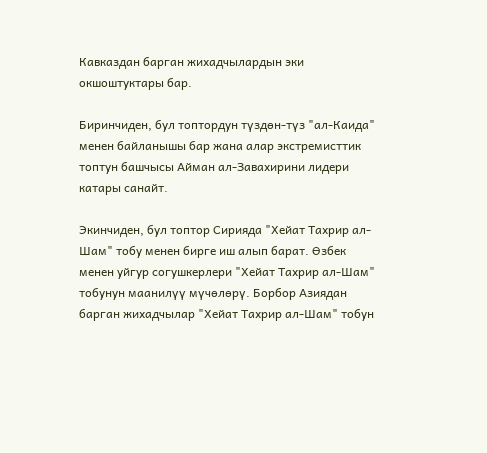Кавказдан барган жихадчылардын эки окшоштуктары бар.

Биринчиден, бул топтордун түздөн-түз "ал-Каида" менен байланышы бар жана алар экстремисттик топтун башчысы Айман ал-Завахирини лидери катары санайт.

Экинчиден, бул топтор Сирияда "Хейат Тахрир ал-Шам" тобу менен бирге иш алып барат. Өзбек менен уйгур согушкерлери "Хейат Тахрир ал-Шам" тобунун маанилүү мүчөлөрү. Борбор Азиядан барган жихадчылар "Хейат Тахрир ал-Шам" тобун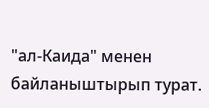"ал-Каида" менен байланыштырып турат.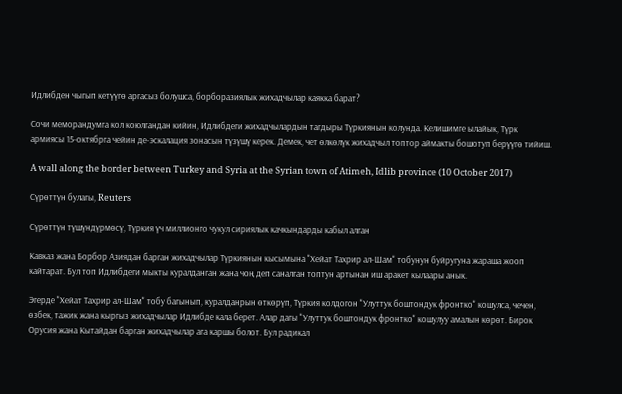Идлибден чыгып кетүүгө аргасыз болушса, борборазиялык жихадчылар каякка барат?

Сочи меморандумга кол коюлгандан кийин, Идлибдеги жихадчылардын тагдыры Түркиянын колунда. Келишимге ылайык, Түрк армиясы 15-октябрга чейин де-эскалация зонасын түзүшү керек. Демек, чет өлкөлүк жихадчыл топтор аймакты бошотуп берүүгө тийиш.

A wall along the border between Turkey and Syria at the Syrian town of Atimeh, Idlib province (10 October 2017)

Сүрөттүн булагы, Reuters

Сүрөттүн түшүндүрмөсү, Түркия үч миллионго чукул сириялык качкындарды кабыл алган

Кавказ жана Борбор Азиядан барган жихадчылар Түркиянын кысымына "Хейат Тахрир ал-Шам" тобунун буйругуна жараша жооп кайтарат. Бул топ Идлибдеги мыкты куралданган жана чоң деп саналган топтун артынан иш аракет кылаары анык.

Эгерде "Хейат Тахрир ал-Шам" тобу багынып, куралданрын өткөрүп, Түркия колдогон "Улуттук боштондук фронтко" кошулса, чечен, өзбек, тажик жана кыргыз жихадчылар Идлибде кала берет. Алар дагы "Улуттук боштондук фронтко" кошулуу амалын көрөт. Бирок Орусия жана Кытайдан барган жихадчылар ага каршы болот. Бул радикал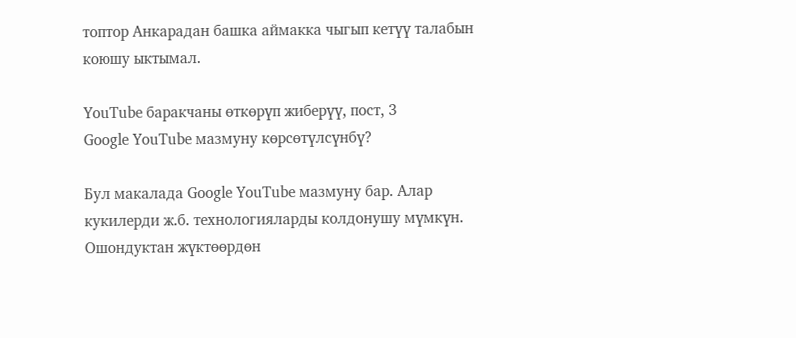топтор Анкарадан башка аймакка чыгып кетүү талабын коюшу ыктымал.

YouTube баракчаны өткөрүп жиберүү, пост, 3
Google YouTube мазмуну көрсөтүлсүнбү?

Бул макалада Google YouTube мазмуну бар. Алар кукилерди ж.б. технологияларды колдонушу мүмкүн. Ошондуктан жүктөөрдөн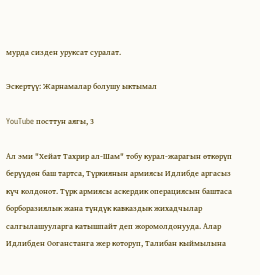мурда сизден уруксат суралат.

Эскертүү: Жарнамалар болушу ыктымал

YouTube посттун аягы, 3

Ал эми "Хейат Тахрир ал-Шам" тобу курал-жарагын өткөрүп берүүдөн баш тартса, Түркиянын армиясы Идлибде аргасыз күч колдонот. Түрк армиясы аскердик операциясын баштаса борборазиялык жана түндүк кавказдык жихадчылар салгылашууларга катышпайт деп жоромолдонууда. Алар Идлибден Ооганстанга жер которуп, Талибан кыймылына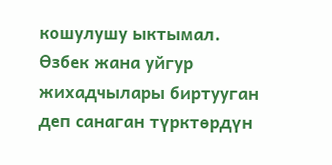кошулушу ыктымал. Өзбек жана уйгур жихадчылары биртууган деп санаган түрктөрдүн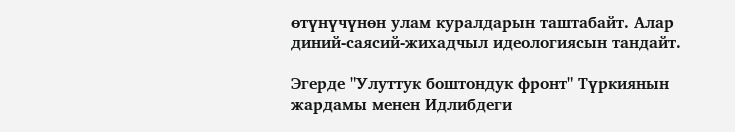өтүнүчүнөн улам куралдарын таштабайт. Алар диний-саясий-жихадчыл идеологиясын тандайт.

Эгерде "Улуттук боштондук фронт" Түркиянын жардамы менен Идлибдеги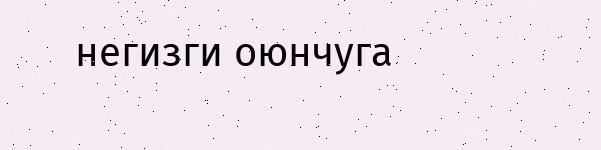негизги оюнчуга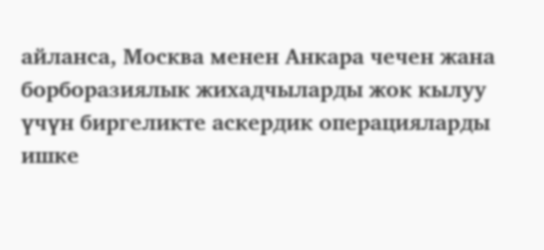айланса, Москва менен Анкара чечен жана борборазиялык жихадчыларды жок кылуу үчүн биргеликте аскердик операцияларды ишке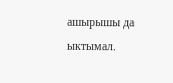ашырышы да ыктымал.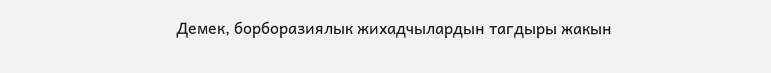Демек, борборазиялык жихадчылардын тагдыры жакын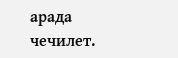арада чечилет.